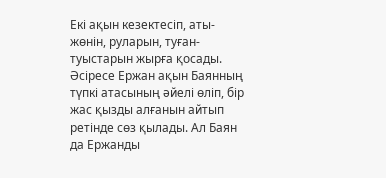Екі ақын кезектесіп, аты-жөнін, руларын, туған-туыстарын жырға қосады. Әсіресе Ержан ақын Баянның түпкі атасының әйелі өліп, бір жас қызды алғанын айтып ретінде сөз қылады. Ал Баян да Ержанды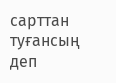сарттан туғансың деп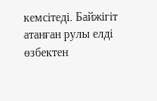кемсітеді. Байжігіт атанған рулы елді өзбектен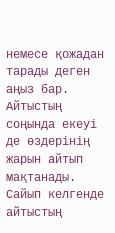немесе қожадан тарады деген аңыз бар. Айтыстың соңында екеуі де өздерінің жарын айтып мақтанады. Сайып келгенде айтыстың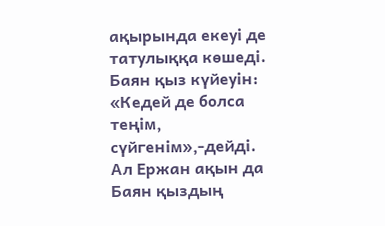ақырында екеуі де татулыққа көшеді. Баян қыз күйеуін: «Кедей де болса теңім, сүйгенім»,-дейді. Ал Ержан ақын да Баян қыздың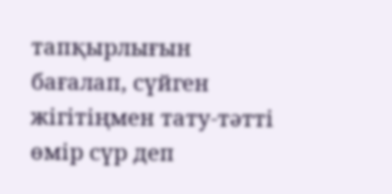тапқырлығын бағалап, сүйген жігітіңмен тату-тәтті өмір сүр деп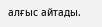алғыс айтады.